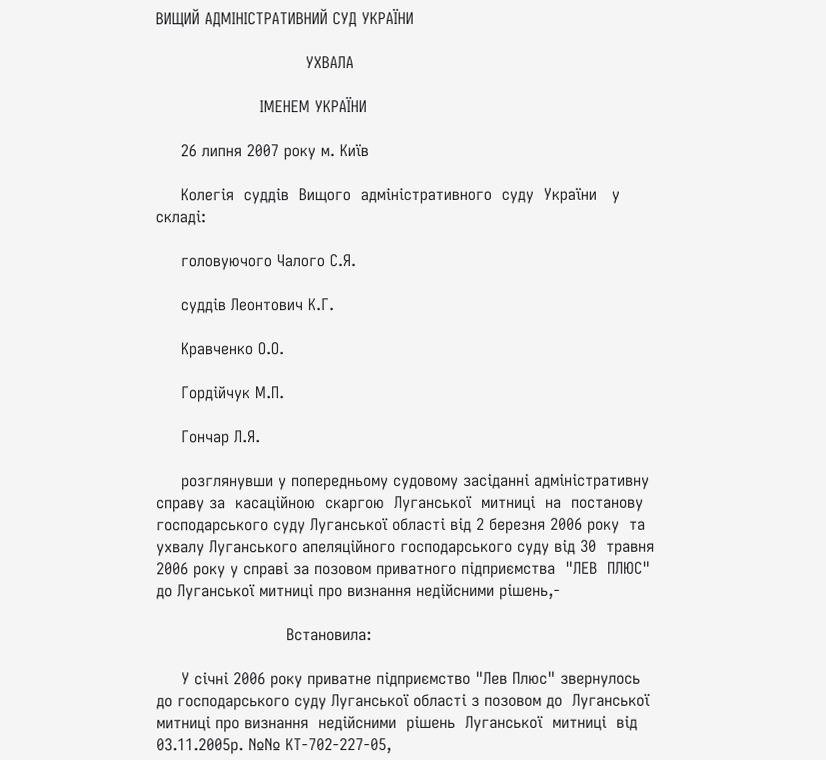ВИЩИЙ АДМIНIСТРАТИВНИЙ СУД УКРАЇНИ

                              УХВАЛА

                          IМЕНЕМ УКРАЇНИ

     26 липня 2007 року м. Київ

     Колегія  суддів  Вищого  адміністративного  суду  України   у
складі:

     головуючого Чалого С.Я.

     суддів Леонтович К.Г.

     Кравченко О.О.

     Гордійчук М.П.

     Гончар Л.Я.

     розглянувши у попередньому судовому засіданні адміністративну
справу за  касаційною  скаргою  Луганської  митниці  на  постанову
господарського суду Луганської області від 2 березня 2006 року  та
ухвалу Луганського апеляційного господарського суду від 30  травня
2006 року у справі за позовом приватного підприємства  "ЛЕВ  ПЛЮС"
до Луганської митниці про визнання недійсними рішень,-

                          Встановила:

     У січні 2006 року приватне підприємство "Лев Плюс" звернулось
до господарського суду Луганської області з позовом до  Луганської
митниці про визнання  недійсними  рішень  Луганської  митниці  від
03.11.2005р. №№ КТ-702-227-05,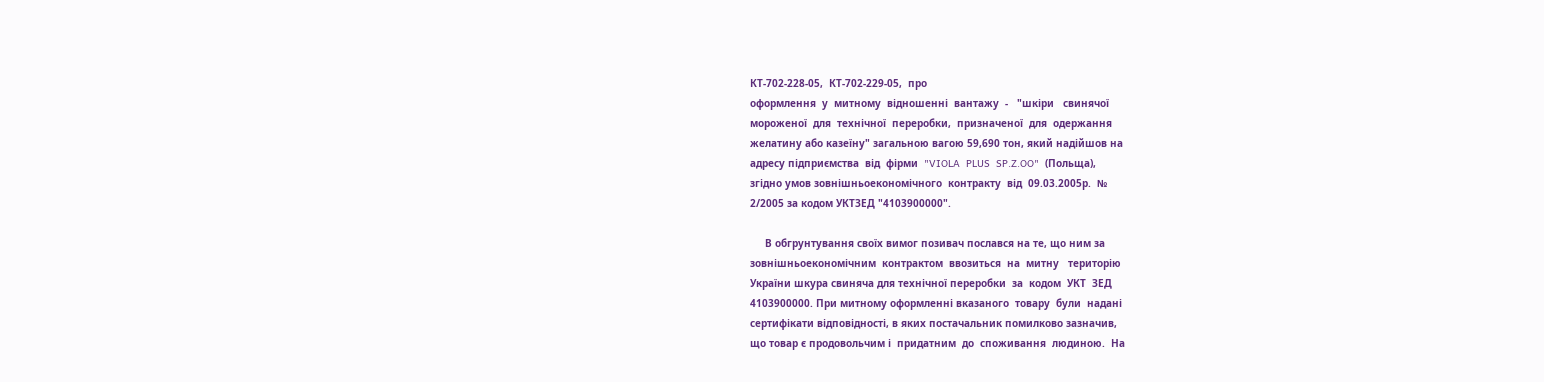КТ-702-228-05,  КТ-702-229-05,  про
оформлення  у  митному  відношенні  вантажу  -   "шкіри   свинячої
мороженої  для  технічної  переробки,  призначеної  для  одержання
желатину або казеїну" загальною вагою 59,690 тон, який надійшов на
адресу підприємства  від  фірми  "VIOLA  PLUS  SP.Z.OO"  (Польща),
згідно умов зовнішньоекономічного  контракту  від  09.03.2005р.  №
2/2005 за кодом УКТЗЕД "4103900000".

     В обгрунтування своїх вимог позивач послався на те, що ним за
зовнішньоекономічним  контрактом  ввозиться  на  митну   територію
України шкура свиняча для технічної переробки  за  кодом  УКТ  ЗЕД
4103900000. При митному оформленні вказаного  товару  були  надані
сертифікати відповідності, в яких постачальник помилково зазначив,
що товар є продовольчим і  придатним  до  споживання  людиною.  На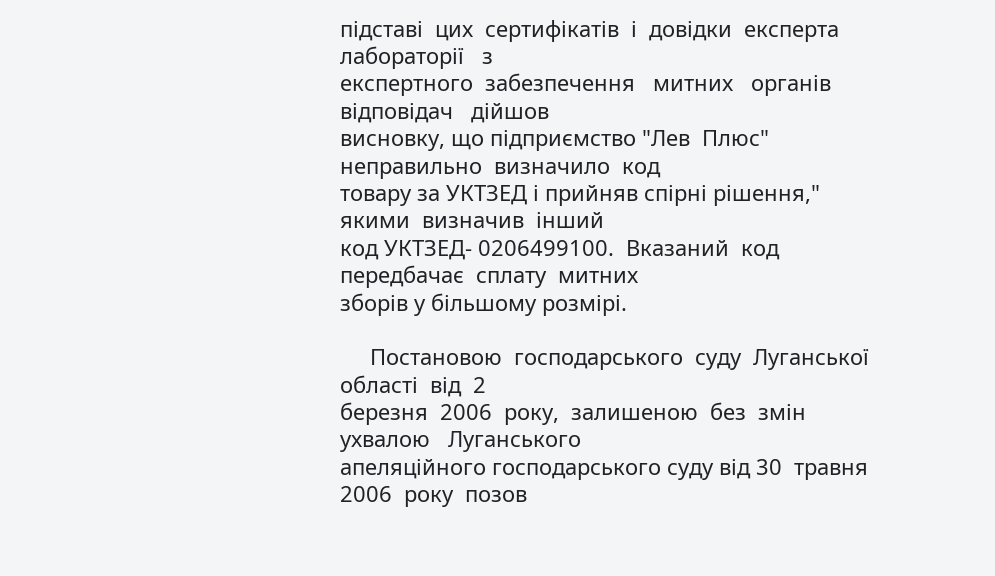підставі  цих  сертифікатів  і  довідки  експерта  лабораторії   з
експертного  забезпечення   митних   органів   відповідач   дійшов
висновку, що підприємство "Лев  Плюс"  неправильно  визначило  код
товару за УКТЗЕД і прийняв спірні рішення," якими  визначив  інший
код УКТЗЕД- 0206499100.  Вказаний  код  передбачає  сплату  митних
зборів у більшому розмірі.

     Постановою  господарського  суду  Луганської  області  від  2
березня  2006  року,  залишеною  без  змін   ухвалою   Луганського
апеляційного господарського суду від 30  травня  2006  року  позов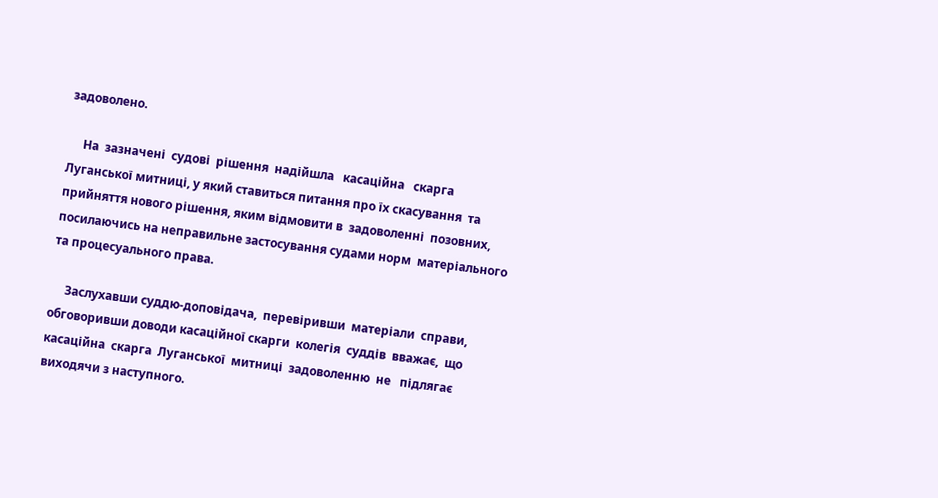задоволено.

     На  зазначені  судові  рішення  надійшла   касаційна   скарга
Луганської митниці, у який ставиться питання про їх скасування  та
прийняття нового рішення, яким відмовити в  задоволенні  позовних,
посилаючись на неправильне застосування судами норм  матеріального
та процесуального права.

     Заслухавши суддю-доповідача,  перевіривши  матеріали  справи,
обговоривши доводи касаційної скарги  колегія  суддів  вважає,  що
касаційна  скарга  Луганської  митниці  задоволенню  не   підлягає
виходячи з наступного.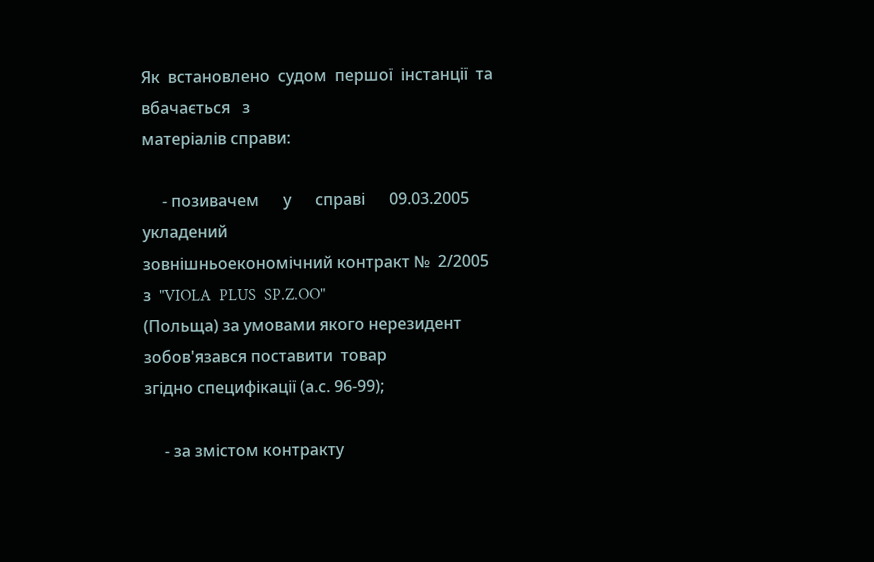Як  встановлено  судом  першої  інстанції  та  вбачається   з
матеріалів справи:

     - позивачем      у      справі      09.03.2005      укладений
зовнішньоекономічний контракт №  2/2005  з  "VIOLA  PLUS  SP.Z.OO"
(Польща) за умовами якого нерезидент зобов'язався поставити  товар
згідно специфікації (а.с. 96-99);

     - за змістом контракту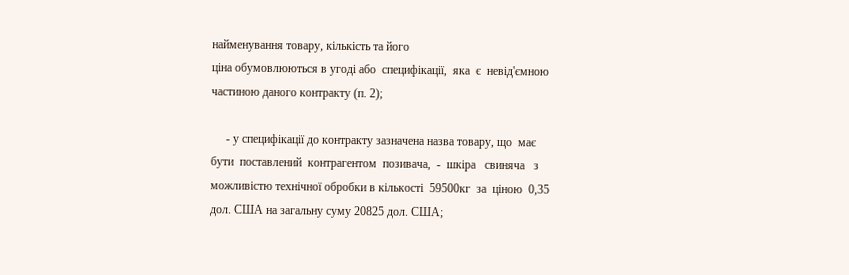найменування товару, кількість та його
ціна обумовлюються в угоді або  специфікації,  яка  є  невід'ємною
частиною даного контракту (п. 2);

     - у специфікації до контракту зазначена назва товару, що  має
бути  поставлений  контрагентом  позивача,  -  шкіра   свиняча   з
можливістю технічної обробки в кількості  59500кг  за  ціною  0,35
дол. США на загальну суму 20825 дол. США;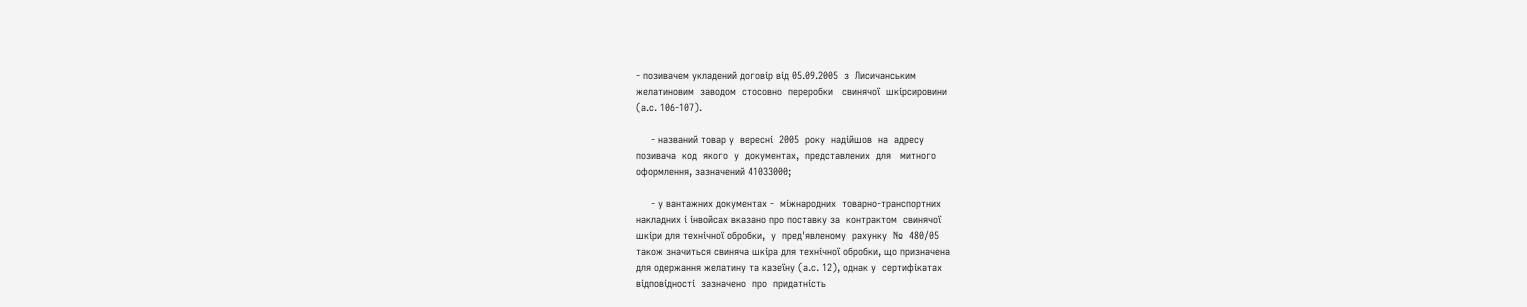- позивачем укладений договір від 05.09.2005  з  Лисичанським
желатиновим  заводом  стосовно  переробки   свинячої  шкірсировини
(а.с. 106-107).

     - названий товар у  вересні  2005  року  надійшов  на  адресу
позивача  код  якого  у  документах,  представлених  для   митного
оформлення, зазначений 41033000;

     - у вантажних документах -  міжнародних  товарно-транспортних
накладних і інвойсах вказано про поставку за  контрактом  свинячої
шкіри для технічної обробки,  у  пред'явленому  рахунку  №  480/05
також значиться свиняча шкіра для технічної обробки, що призначена
для одержання желатину та казеїну (а.с. 12), однак у  сертифікатах
відповідності  зазначено  про  придатність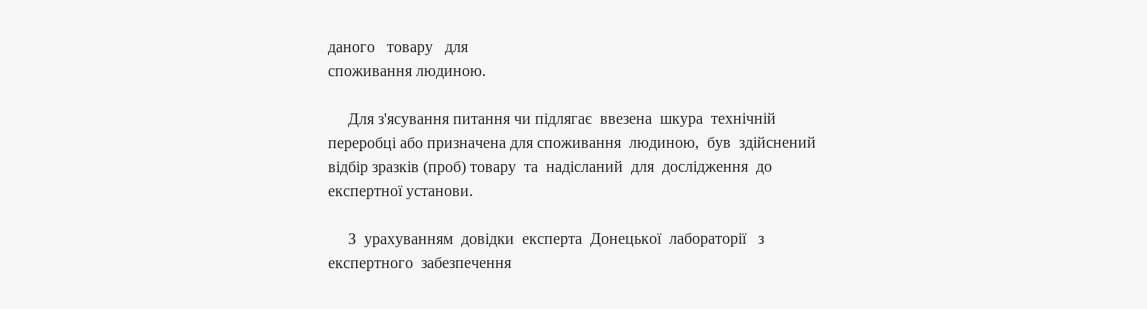даного   товару   для
споживання людиною.

     Для з'ясування питання чи підлягає  ввезена  шкура  технічній
переробці або призначена для споживання  людиною,  був  здійснений
відбір зразків (проб) товару  та  надісланий  для  дослідження  до
експертної установи.

     З  урахуванням  довідки  експерта  Донецької  лабораторії   з
експертного  забезпечення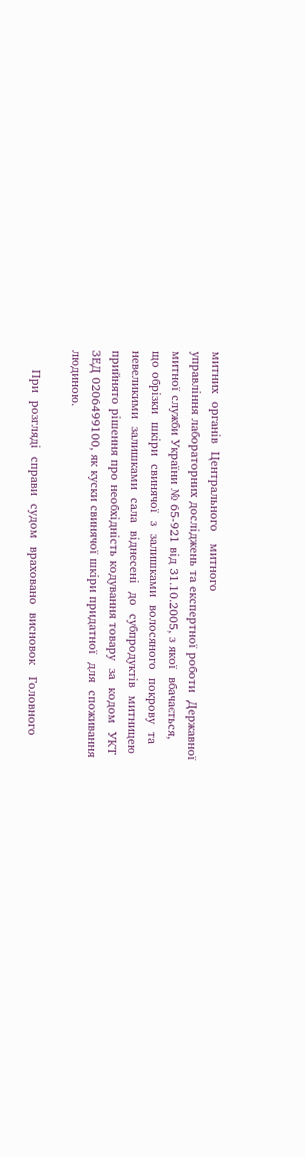митних  органів  Центрального   митного
управління лабораторних досліджень та експертної роботи  Державної
митної служби України № 65-921 від 31.10.2005, з якої  вбачається,
що обрізки  шкіри  свинячої  з  залишками  волосяного  покрову  та
невеликими  залишками  сала  віднесені  до  субпродуктів  митницею
прийнято рішення про необхідність кодування товару  за  кодом  УКТ
ЗЕД 0206499100, як куски свинячої шкіри придатної  для  споживання
людиною.

     При  розгляді  справи  судом  враховано  висновок   Головного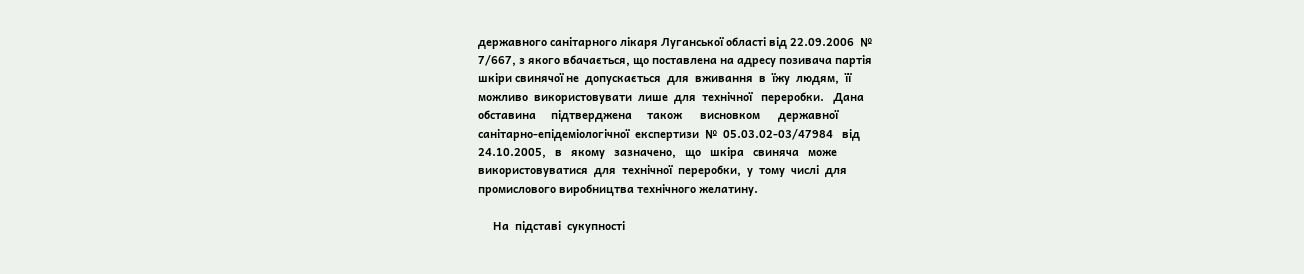державного санітарного лікаря Луганської області від 22.09.2006  №
7/667, з якого вбачається, що поставлена на адресу позивача партія
шкіри свинячої не  допускається  для  вживання  в  їжу  людям,  її
можливо  використовувати  лише  для  технічної   переробки.   Дана
обставина     підтверджена     також      висновком      державної
санітарно-епідеміологічної  експертизи  №  05.03.02-03/47984   від
24.10.2005,   в   якому   зазначено,   що   шкіра   свиняча   може
використовуватися  для  технічної  переробки,  у  тому  числі  для
промислового виробництва технічного желатину.

     На  підставі  сукупності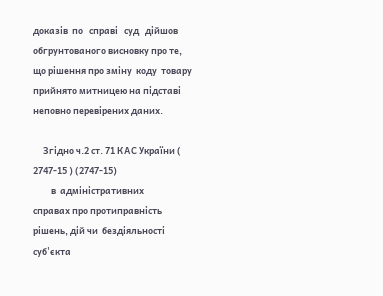доказів  по   справі   суд   дійшов
обгрунтованого висновку про те, що рішення про зміну  коду  товару
прийнято митницею на підставі неповно перевірених даних.

     Згідно ч.2 ст. 71 КАС України ( 2747-15 ) (2747-15)
         в  адміністративних
справах про протиправність рішень, дій чи  бездіяльності  суб'єкта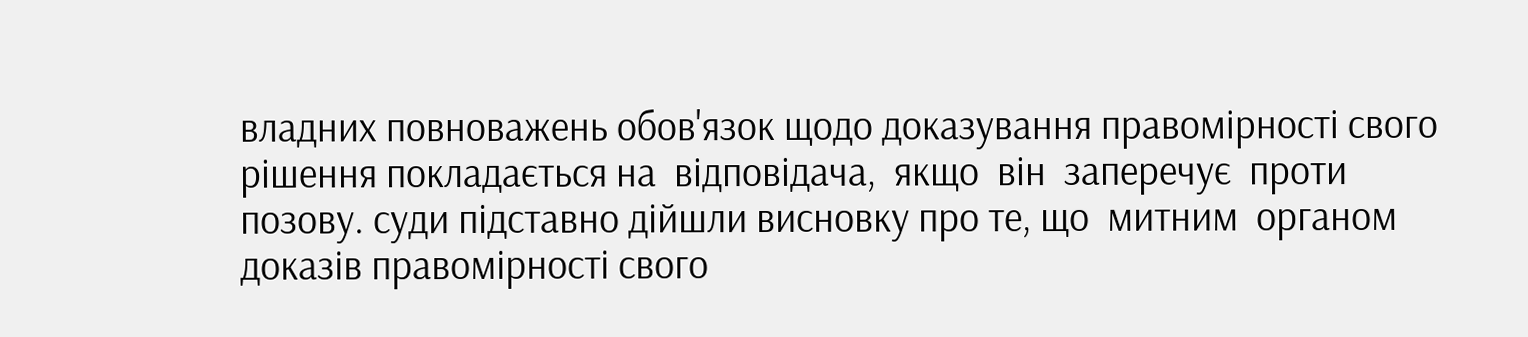владних повноважень обов'язок щодо доказування правомірності свого
рішення покладається на  відповідача,  якщо  він  заперечує  проти
позову. суди підставно дійшли висновку про те, що  митним  органом
доказів правомірності свого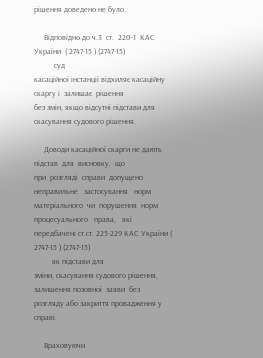рішення доведено не було.

     Відповідно до ч.3  ст.  220-1  КАС  України  ( 2747-15 ) (2747-15)
          суд
касаційної інстанції відхиляє касаційну скаргу і  залишає  рішення
без змін, якщо відсутні підстави для скасування судового рішення.

     Доводи касаційної скарги не дають підстав  для  висновку,  що
при  розгляді  справи  допущено  неправильне   застосування   норм
матеріального  чи  порушення  норм   процесуального   права,   які
передбачені ст.ст. 225-229 КАС України ( 2747-15 ) (2747-15)
         як підстави для
зміни, скасування судового рішення, залишення позовної  заяви  без
розгляду або закриття провадження у справі.

     Враховуючи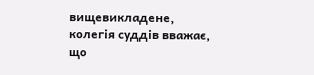вищевикладене, колегія суддів вважає, що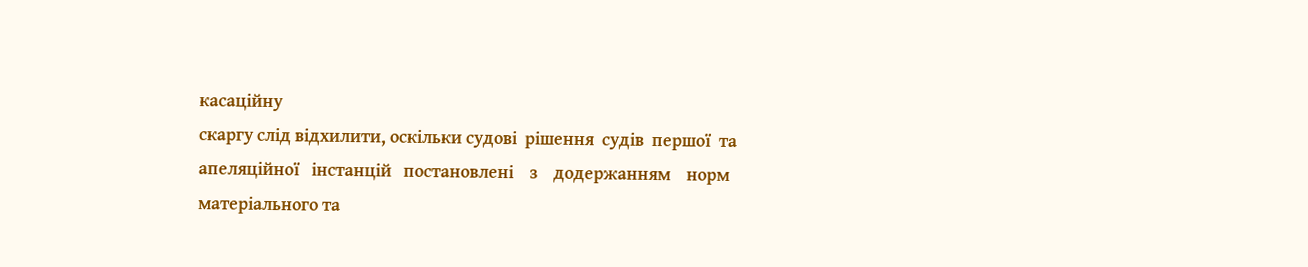касаційну
скаргу слід відхилити, оскільки судові  рішення  судів  першої  та
апеляційної   інстанцій   постановлені    з    додержанням    норм
матеріального та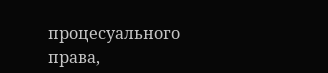процесуального права,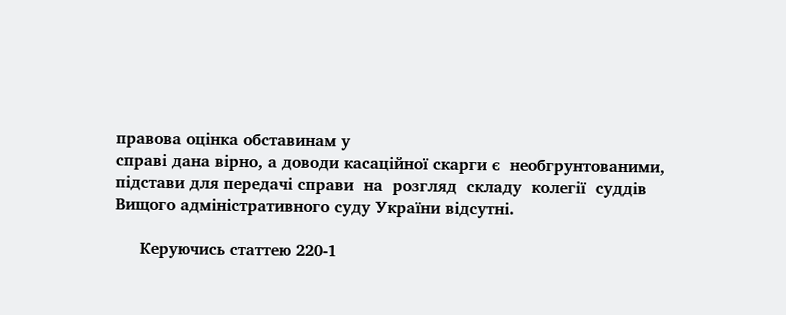правова оцінка обставинам у
справі дана вірно, а доводи касаційної скарги є  необгрунтованими,
підстави для передачі справи  на  розгляд  складу  колегії  суддів
Вищого адміністративного суду України відсутні.

     Керуючись статтею 220-1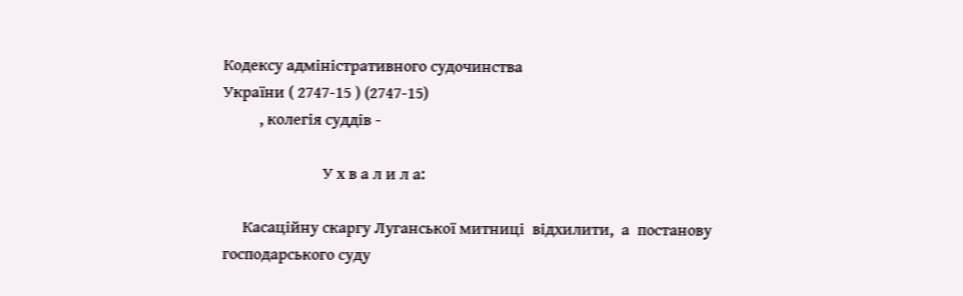Кодексу адміністративного судочинства
України ( 2747-15 ) (2747-15)
         , колегія суддів -

                         У х в а л и л а:

     Касаційну скаргу Луганської митниці  відхилити,  а  постанову
господарського суду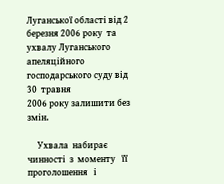Луганської області від 2 березня 2006 року  та
ухвалу Луганського апеляційного господарського суду від 30  травня
2006 року залишити без змін.

     Ухвала  набирає  чинності  з  моменту   її   проголошення   і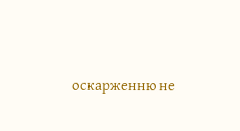оскарженню не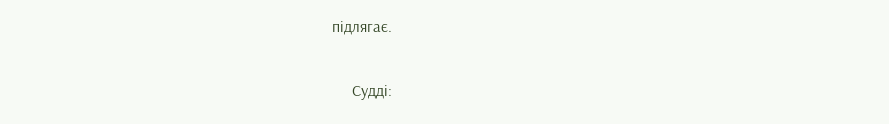підлягає.

     Судді: